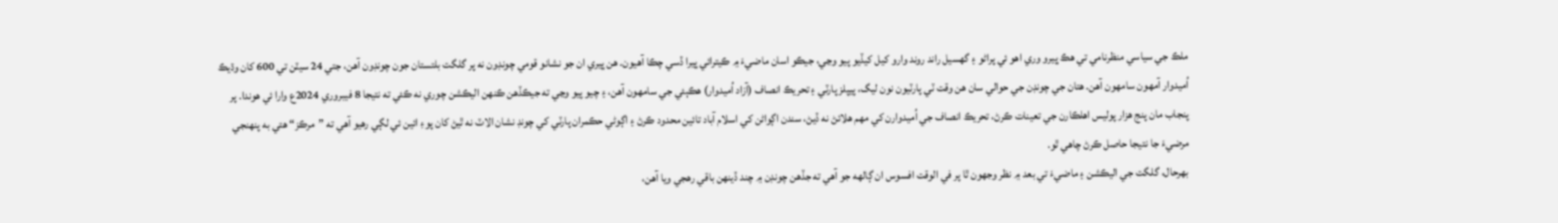ملڪ جي سياسي منظرنامي تي هڪ ڀيرو وري اهو ئي پراڻو ۽ گھسيل راند روند وارو کيل کيڏيو پيو وڃي، جيڪو اسان ماضيءَ ۾ ڪيترائي ڀيرا ڏسي چڪا آهيون. هن ڀيري ان جو نشانو قومي چونڊون نه پر گلگت بلتستان جون چونڊون آهن، جتي 24 سيٽن تي 600 کان وڌيڪ اُميدوار آمهون سامهون آهن. هتان جي چونڊن جي حوالي سان هن وقت ٽي پارٽيون نون ليگ، پيپلز پارٽي ۽ تحريڪ انصاف (آزاد اُميدوار) هڪٻئي جي سامهون آهن، ۽ چيو پيو وڃي ته جيڪڏهن ڪنهن اليڪشن چوري نه ڪئي ته نتيجا 8 فيبروري 2024ع وارا ئي هوندا. پر پنجاب مان پنج هزار پوليس اهلڪارن جي تعينات ڪرڻ، تحريڪ انصاف جي اُميدوارن کي مهم هلائڻ نه ڏيڻ، سندن اڳواڻن کي اسلام آباد تائين محدود ڪرڻ ۽ اڳوڻي حڪمران پارٽي کي چونڊ نشان الاٽ نه ٿيڻ کان پوءِ ائين ئي لڳي رهيو آهي ته ”مرڪز“ هتي به پنهنجي مرضيءَ جا نتيجا حاصل ڪرڻ چاهي ٿو.
بهرحال، گلگت جي اليڪشن ۽ ماضيءَ تي بعد ۾ نظر وجهون ٿا پر في الوقت افسوس ان ڳالهه جو آهي ته جڏهن چونڊن ۾ چند ڏينهن باقي رهجي ويا آهن،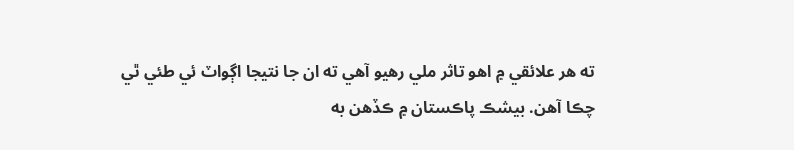ته هر علائقي ۾ اهو تاثر ملي رهيو آهي ته ان جا نتيجا اڳواٽ ئي طئي ٿي چڪا آهن. بيشڪ پاڪستان ۾ ڪڏهن به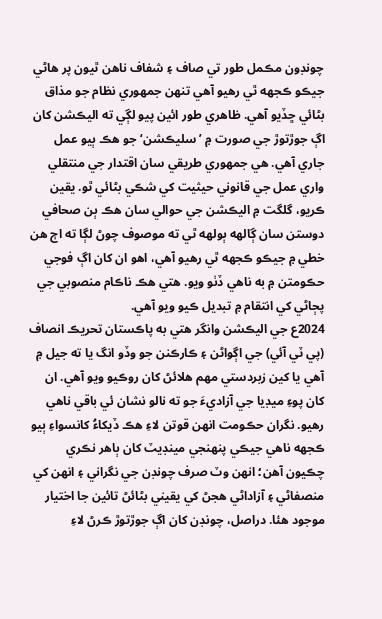چونڊون مڪمل طور تي صاف ۽ شفاف ناهن ٿيون پر هاڻي جيڪو ڪجهه ٿي رهيو آهي تنهن جمهوري نظام جو مذاق بڻائي ڇڏيو آهي. ظاهري طور ائين پيو لڳي ته اليڪشن کان اڳ جوڙتوڙ جي صورت ۾ ’سليڪشن‘ جو هڪ ٻيو عمل جاري آهي. هي جمهوري طريقي سان اقتدار جي منتقلي واري عمل جي قانوني حيثيت کي شڪي بڻائي ٿو. يقين ڪريو، گلگت ۾ اليڪشن جي حوالي سان هڪ ٻن صحافي دوستن سان ڳالهه ٻولهه ٿي ته موصوف چوڻ لڳا ته اڄ هن خطي ۾ جيڪو ڪجهه ٿي رهيو آهي، اهو ان کان اڳ فوجي حڪومتن ۾ به ناهي ڏٺو ويو. هتي هڪ ناڪام منصوبي جي پڄاڻي کي انتقام ۾ تبديل ڪيو ويو آهي.
2024ع جي اليڪشن وانگر هتي به پاڪستان تحريڪ انصاف (پي ٽي آئي) جي اڳواڻن ۽ ڪارڪنن جو وڏو انگ يا ته جيل ۾ آهي يا کين زبردستي مهم هلائڻ کان روڪيو ويو آهي. ان کان پوءِ ميڊيا جي آزاديءَ جو ته نالو نشان ئي باقي ناهي رهيو. نگران حڪومت انهن قوتن لاءِ هڪ ڏيکاءُ کانسواءِ ٻيو ڪجهه ناهي جيڪي پنهنجي مينڊيٽ کان ٻاهر نڪري چڪيون آهن؛ انهن وٽ صرف چونڊن جي نگراني ۽ انهن کي منصفاڻي ۽ آزاداڻي هجڻ کي يقيني بڻائڻ تائين جا اختيار موجود هئا. دراصل، چونڊن کان اڳ جوڙتوڙ ڪرڻ لاءِ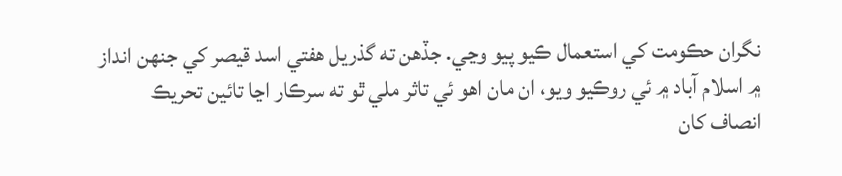نگران حڪومت کي استعمال ڪيو پيو وڃي. جڏهن ته گذريل هفتي اسد قيصر کي جنهن انداز ۾ اسلام آباد ۾ ئي روڪيو ويو، ان مان اهو ئي تاثر ملي ٿو ته سرڪار اڃا تائين تحريڪ انصاف کان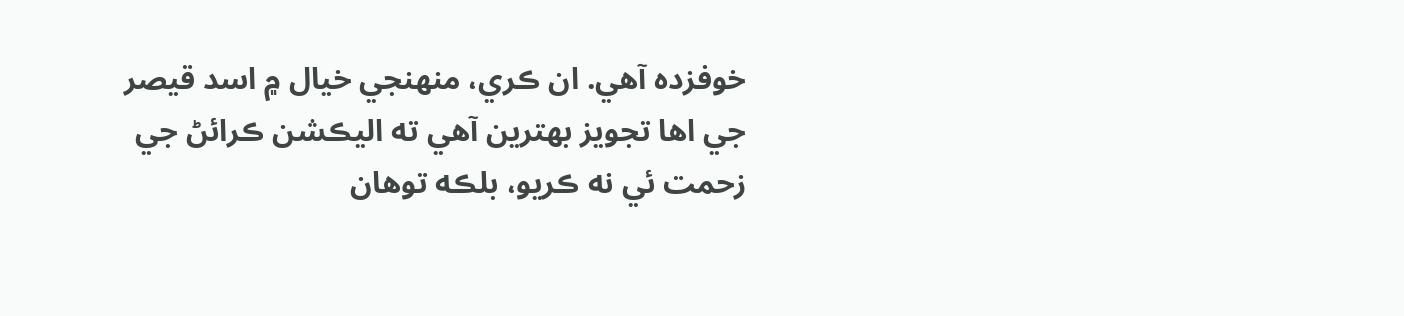خوفزده آهي. ان ڪري، منهنجي خيال ۾ اسد قيصر جي اها تجويز بهترين آهي ته اليڪشن ڪرائڻ جي زحمت ئي نه ڪريو، بلڪه توهان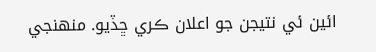ائين ئي نتيجن جو اعلان ڪري ڇڏيو. منهنجي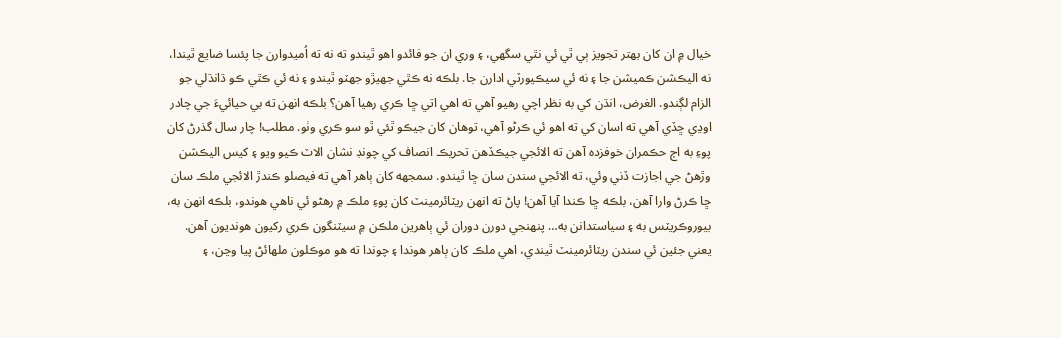خيال ۾ ان کان بهتر تجويز ٻي ٿي ئي نٿي سگهي، ۽ وري ان جو فائدو اهو ٿيندو ته نه ته اُميدوارن جا پئسا ضايع ٿيندا، نه اليڪشن ڪميشن جا ۽ نه ئي سيڪيورٽي ادارن جا. بلڪه نه ڪٿي جهيڙو جهٽو ٿيندو ۽ نه ئي ڪٿي ڪو ڌانڌلي جو الزام لڳندو. الغرض، انڌن کي به نظر اچي رهيو آهي ته اهي اتي ڇا ڪري رهيا آهن؟ بلڪه انهن ته بي حيائيءَ جي چادر اوڍي ڇڏي آهي ته اسان کي ته اهو ئي ڪرڻو آهي، توهان کان جيڪو ٿئي ٿو سو ڪري وٺو. مطلب! چار سال گذرڻ کان پوءِ به اڄ حڪمران خوفزده آهن ته الائجي جيڪڏهن تحريڪ انصاف کي چونڊ نشان الاٽ ڪيو ويو ۽ کيس اليڪشن وڙهڻ جي اجازت ڏني وئي، ته الائجي سندن سان ڇا ٿيندو. سمجهه کان ٻاهر آهي ته فيصلو ڪندڙ الائجي ملڪ سان ڇا ڪرڻ وارا آهن، بلڪه ڇا ڪندا آيا آهن! پاڻ ته انهن ريٽائرمينٽ کان پوءِ ملڪ ۾ رهڻو ئي ناهي هوندو، بلڪه انهن به، بيوروڪريٽس به ۽ سياستدانن به… پنهنجي دورن دوران ئي ٻاهرين ملڪن ۾ سيٽنگون ڪري رکيون هونديون آهن. يعني جئين ئي سندن ريٽائرمينٽ ٿيندي، اهي ملڪ کان ٻاهر هوندا ۽ چوندا ته هو موڪلون ملهائڻ پيا وڃن، ۽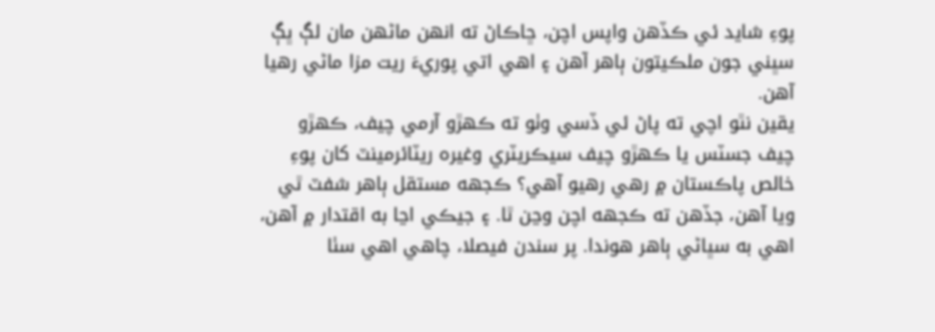پوءِ شايد ئي ڪڏهن واپس اچن، ڇاڪاڻ ته انهن ماڻهن مان لڳ ڀڳ سڀني جون ملڪيتون ٻاهر آهن ۽ اهي اتي پوريءَ ريت مزا ماڻي رهيا آهن.
يقين نٿو اچي ته پاڻ ئي ڏسي وٺو ته ڪهڙو آرمي چيف، ڪهڙو چيف جسٽس يا ڪهڙو چيف سيڪريٽري وغيره ريٽائرمينٽ کان پوءِ خالص پاڪستان ۾ رهي رهيو آهي؟ ڪجهه مستقل ٻاهر شفٽ ٿي ويا آهن، جڏهن ته ڪجهه اچن وڃن ٿا. ۽ جيڪي اڃا به اقتدار ۾ آهن، اهي به سڀاڻي ٻاهر هوندا. پر سندن فيصلا، چاهي اهي سٺا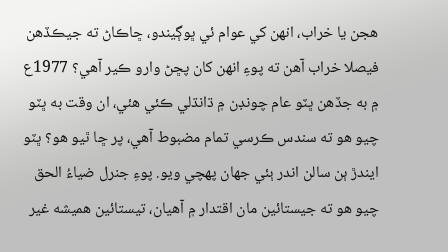هجن يا خراب، انهن کي عوام ئي ڀوڳيندو، ڇاڪاڻ ته جيڪڏهن فيصلا خراب آهن ته پوءِ انهن کان پڇڻ وارو ڪير آهي؟ 1977ع ۾ به جڏهن ڀٽو عام چونڊن ۾ ڌانڌلي ڪئي هئي، ان وقت به ڀٽو چيو هو ته سندس ڪرسي تمام مضبوط آهي، پر ڇا ٿيو هو؟ ڀٽو ايندڙ ٻن سالن اندر ٻئي جهان پهچي ويو. پوءِ جنرل ضياءُ الحق چيو هو ته جيستائين مان اقتدار ۾ آهيان، تيستائين هميشه غير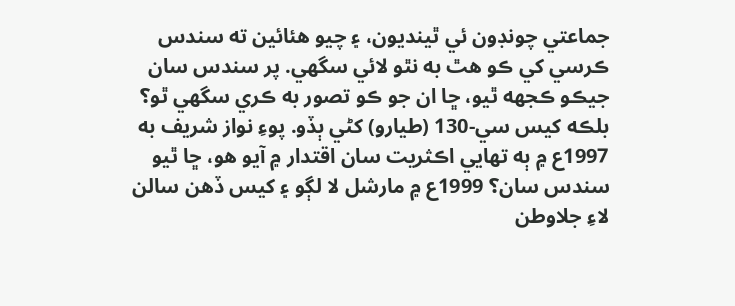جماعتي چونڊون ئي ٿينديون، ۽ چيو هئائين ته سندس ڪرسي کي ڪو هٿ به نٿو لائي سگهي. پر سندس سان جيڪو ڪجهه ٿيو، ڇا ان جو ڪو تصور به ڪري سگهي ٿو؟ بلڪه کيس سي-130 (طيارو) کڻي ٻڏو. پوءِ نواز شريف به 1997ع ۾ ٻه تهايي اڪثريت سان اقتدار ۾ آيو هو، ڇا ٿيو سندس سان؟ 1999ع ۾ مارشل لا لڳو ۽ کيس ڏهن سالن لاءِ جلاوطن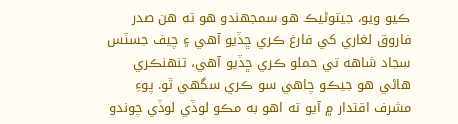ڪيو ويو، جيتوڻيڪ هو سمجهندو هو ته هن صدر فاروق لغاري کي فارغ ڪري ڇڏيو آهي ۽ چيف جسٽس سجاد شاهه تي حملو ڪري ڇڏيو آهي، تنهنڪري هاڻي هو جيڪو چاهي سو ڪري سگهي ٿو. پوءِ مشرف اقتدار ۾ آيو ته اهو به مڪو لوڏي لوڏي چوندو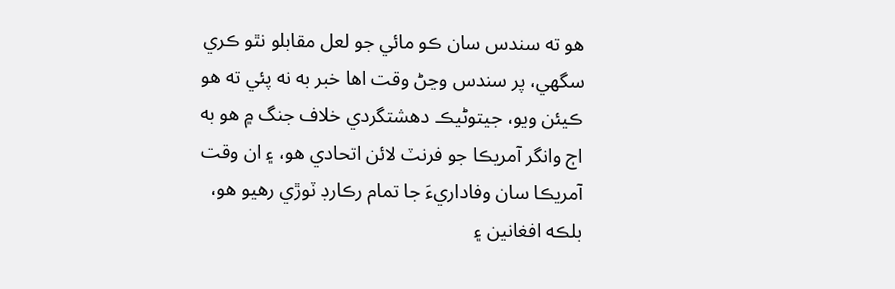هو ته سندس سان ڪو مائي جو لعل مقابلو نٿو ڪري سگهي، پر سندس وڃڻ وقت اها خبر به نه پئي ته هو ڪيئن ويو، جيتوڻيڪ دهشتگردي خلاف جنگ ۾ هو به اڄ وانگر آمريڪا جو فرنٽ لائن اتحادي هو، ۽ ان وقت آمريڪا سان وفاداريءَ جا تمام رڪارڊ ٽوڙي رهيو هو، بلڪه افغانين ۽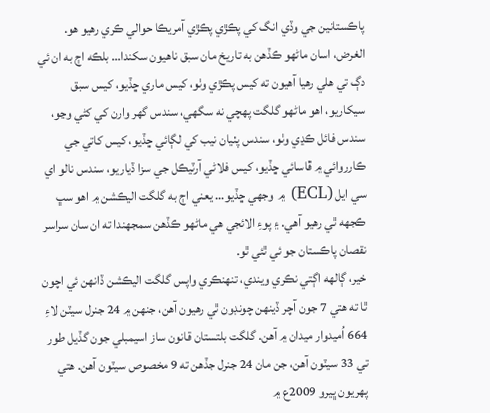پاڪستانين جي وڏي انگ کي پڪڙي پڪڙي آمريڪا حوالي ڪري رهيو هو.
الغرض، اسان ماڻهو ڪڏهن به تاريخ مان سبق ناهيون سکندا… بلڪه اڄ به ان ئي دڳ تي هلي رهيا آهيون ته کيس پڪڙي وٺو، کيس ماري ڇڏيو، کيس سبق سيکاريو، اهو ماڻهو گلگت پهچي نه سگهي، سندس گهر وارن کي کڻي وڃو، سندس فائل ڪڍي وٺو، سندس پٺيان نيب کي لڳائي ڇڏيو، کيس کاتي جي ڪارروائي ۾ ڦاسائي ڇڏيو، کيس فلاڻي آرٽيڪل جي سزا ڏياريو، سندس نالو اي سي ايل (ECL) ۾ وجهي ڇڏيو… يعني اڄ به گلگت اليڪشن ۾ اهو سڀ ڪجهه ٿي رهيو آهي. ۽ پوءِ الائجي هي ماڻهو ڪڏهن سمجهندا ته ان سان سراسر نقصان پاڪستان جو ئي ٿئي ٿو.
خير، ڳالهه اڳتي نڪري ويندي، تنهنڪري واپس گلگت اليڪشن ڏانهن ئي اچون ٿا ته هتي 7 جون آچر ڏينهن چونڊون ٿي رهيون آهن، جنهن ۾ 24 جنرل سيٽن لاءِ 664 اُميدوار ميدان ۾ آهن. گلگت بلتستان قانون ساز اسيمبلي جون گڏيل طور تي 33 سيٽون آهن، جن مان 24 جنرل جڏهن ته 9 مخصوص سيٽون آهن. هتي پهريون ڀيرو 2009ع ۾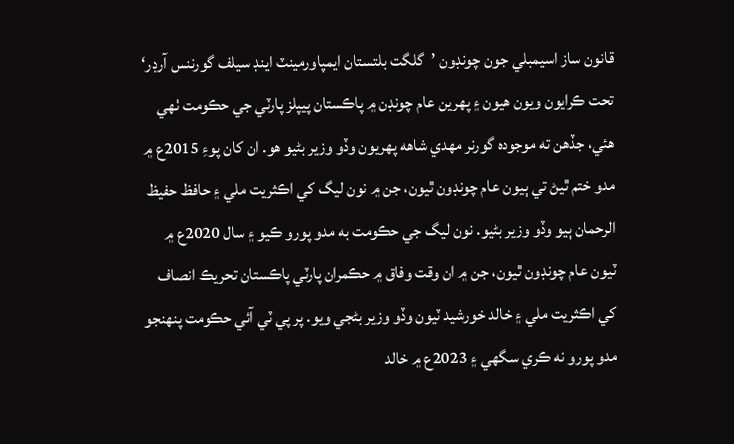قانون ساز اسيمبلي جون چونڊون ’گلگت بلتستان ايمپاورمينٽ اينڊ سيلف گورننس آرڊر‘ تحت ڪرايون ويون هيون ۽ پهرين عام چونڊن ۾ پاڪستان پيپلز پارٽي جي حڪومت ٺهي هئي، جڏهن ته موجوده گورنر مهدي شاهه پهريون وڏو وزير بڻيو هو. ان کان پوءِ 2015ع ۾ مدو ختم ٿيڻ تي ٻيون عام چونڊون ٿيون، جن ۾ نون ليگ کي اڪثريت ملي ۽ حافظ حفيظ الرحمان ٻيو وڏو وزير بڻيو. نون ليگ جي حڪومت به مدو پورو ڪيو ۽ سال 2020ع ۾ ٽيون عام چونڊون ٿيون، جن ۾ ان وقت وفاق ۾ حڪمران پارٽي پاڪستان تحريڪ انصاف کي اڪثريت ملي ۽ خالد خورشيد ٽيون وڏو وزير بڻجي ويو. پر پي ٽي آئي حڪومت پنهنجو مدو پورو نه ڪري سگهي ۽ 2023ع ۾ خالد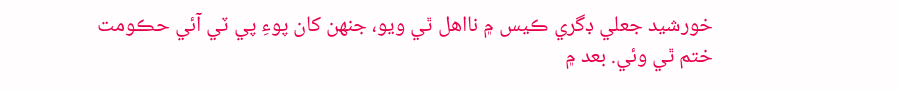خورشيد جعلي ڊگري ڪيس ۾ نااهل ٿي ويو، جنهن کان پوءِ پي ٽي آئي حڪومت ختم ٿي وئي. بعد ۾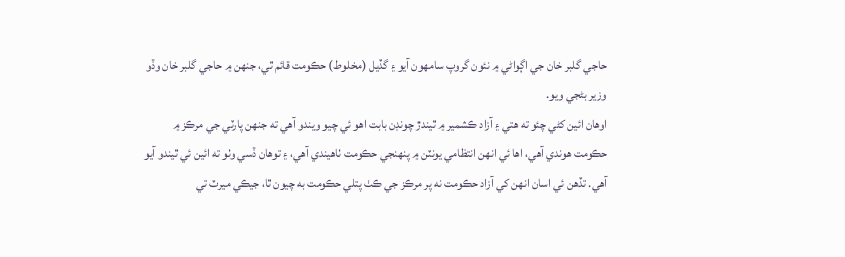حاجي گلبر خان جي اڳواڻي ۾ نئون گروپ سامهون آيو ۽ گڏيل (مخلوط) حڪومت قائم ٿي، جنهن ۾ حاجي گلبر خان وڏو وزير بڻجي ويو.
اوهان ائين کڻي چئو ته هتي ۽ آزاد ڪشمير ۾ ٿيندڙ چونڊن بابت اهو ئي چيو ويندو آهي ته جنهن پارٽي جي مرڪز ۾ حڪومت هوندي آهي، اها ئي انهن انتظامي يونٽن ۾ پنهنجي حڪومت ٺاهيندي آهي، ۽ توهان ڏسي وٺو ته ائين ئي ٿيندو آيو آهي. تڏهن ئي اسان انهن کي آزاد حڪومت نه پر مرڪز جي ڪٺ پتلي حڪومت به چيون ٿا، جيڪي ميرٽ تي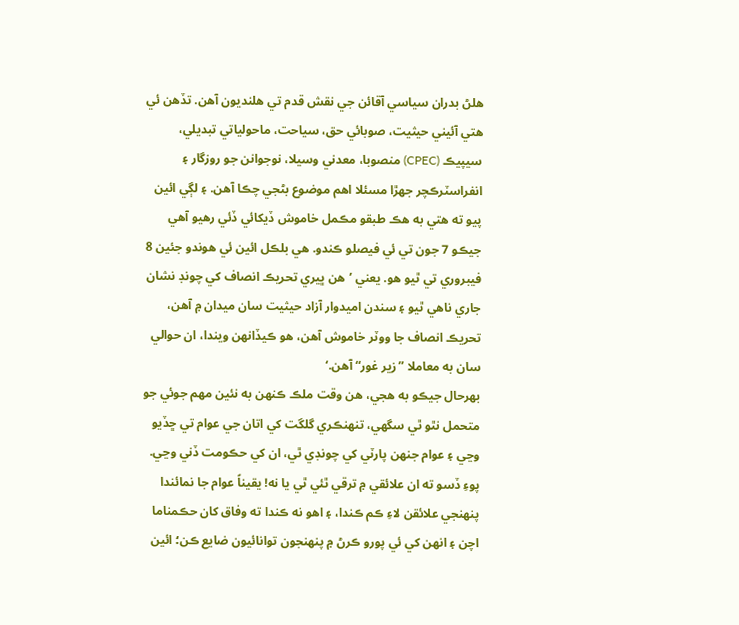هلڻ بدران سياسي آقائن جي نقش قدم تي هلنديون آهن. تڏهن ئي هتي آئيني حيثيت، صوبائي حق، سياحت، ماحولياتي تبديلي، سيپيڪ (CPEC) منصوبا، معدني وسيلا، نوجوانن جو روزگار ۽ انفراسٽرڪچر جهڙا مسئلا اهم موضوع بڻجي چڪا آهن. ۽ لڳي ائين پيو ته هتي به هڪ طبقو مڪمل خاموش ڏيکائي ڏئي رهيو آهي جيڪو 7 جون تي ئي فيصلو ڪندو. هي بلڪل ائين ئي هوندو جئين 8 فيبروري تي ٿيو هو. يعني ’هن ڀيري تحريڪ انصاف کي چونڊ نشان جاري ناهي ٿيو ۽ سندن اميدوار آزاد حيثيت سان ميدان ۾ آهن، تحريڪ انصاف جا ووٽر خاموش آهن، هو ڪيڏانهن ويندا، ان حوالي سان به معاملا ”زير غور“ آهن.‘
بهرحال جيڪو به هجي، هن وقت ملڪ ڪنهن به نئين مهم جوئي جو متحمل نٿو ٿي سگهي، تنهنڪري گلگت کي اتان جي عوام تي ڇڏيو وڃي ۽ عوام جنهن پارٽي کي چونڊي ٿي، ان کي حڪومت ڏني وڃي. پوءِ ڏسو ته ان علائقي ۾ ترقي ٿئي ٿي يا نه! يقيناً عوام جا نمائندا پنهنجي علائقن لاءِ ڪم ڪندا، ۽ اهو نه ڪندا ته وفاق کان حڪمناما اچن ۽ انهن کي ئي پورو ڪرڻ ۾ پنهنجون توانائيون ضايع ڪن؛ ائين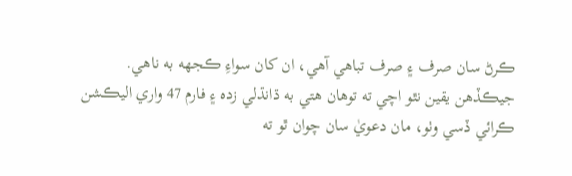ڪرڻ سان صرف ۽ صرف تباهي آهي، ان کان سواءِ ڪجهه به ناهي. جيڪڏهن يقين نٿو اچي ته توهان هتي به ڌانڌلي زده ۽ فارم 47 واري اليڪشن ڪرائي ڏسي وٺو، مان دعويٰ سان چوان ٿو ته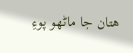هتان جا ماڻهو پوءِ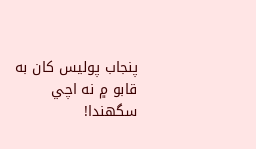پنجاب پوليس کان به قابو ۾ نه اچي سگهندا!